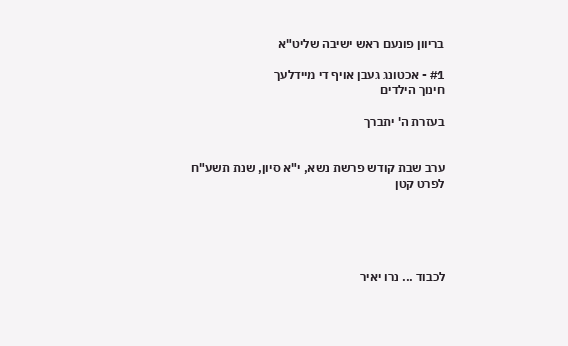בריוון פונעם ראש ישיבה שליט"א

#1 - אכטונג געבן אויף די מיידלעך
חינוך הילדים

בעזרת ה' יתברך


ערב שבת קודש פרשת נשא, י"א סיון, שנת תשע"ח לפרט קטן





לכבוד ... נרו יאיר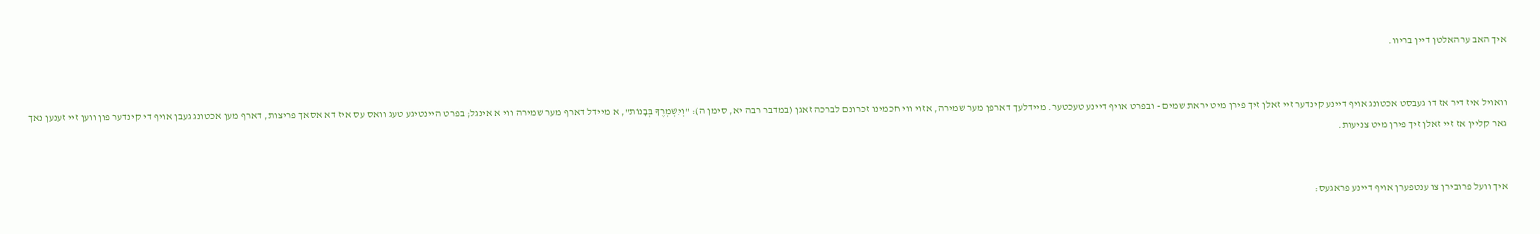איך האב ערהאלטן דיין בריוו.


וואויל איז דיר אז דו געבסט אכטונג אויף דיינע קינדער זיי זאלן זיך פירן מיט יראת שמים - ובפרט אויף דיינע טעכטער. מיידלעך דארפן מער שמירה, אזוי ווי חכמינו זכרונם לברכה זאגן (במדבר רבה יא, סימן ה): "וְיִשְׁמְרֶךָ בְּבָנוֹת", א מיידל דארף מער שמירה ווי א אינגל; בפרט היינטיגע טעג וואס עס איז דא אסאך פריצות, דארף מען אכטונג געבן אויף די קינדער פון ווען זיי זענען נאך גאר קליין אז זיי זאלן זיך פירן מיט צניעות.


איך וועל פרובירן צו ענטפערן אויף דיינע פראגעס: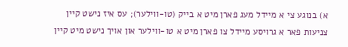א) בנוגע צי א מיידל מעג פארן מיט א בייק (טו-ווילער); עס איז נישט קיין צניעות פאר א גרויסע מיידל צו פארן מיט א טו-ווילער און אויך נישט מיט קיין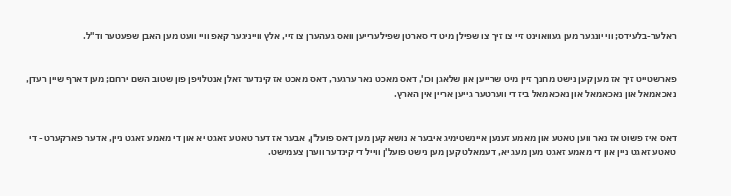ראלער-בלעידס; ווי יונגער מען געוואוינט זיי צו זיך צו שפילן מיט די סארטן שפילערייען וואס געהערן צו זיי, אלץ ווייניגער קאפ וויי וועט מען האבן שפעטער וד"ל.


פארשטייט זיך אז מען קען נישט מחנך זיין מיט שרייען און שלאגן וכו', דאס מאכט נאר ערגער, דאס מאכט אז קינדער זאלן אנטלויפן פון שטוב השם ירחם; מען דארף שיין רעדן, נאכאמאל און נאכאמאל און נאכאמאל ביז די ווערטער גייען אריין אין הארץ.


דאס איז פשוט אז נאר ווען טאטע און מאמע זענען איינשטימיג איבער א נושא קען מען דאס פועל'ן, אבער אז דער טאטע זאגט יא און די מאמע זאגט ניין, אדער פארקערט - די טאטע זאגט ניין און די מאמע זאגט מען מעג יא, דעמאלט קען מען נישט פועל'ן ווייל די קינדער ווערן צעמישט.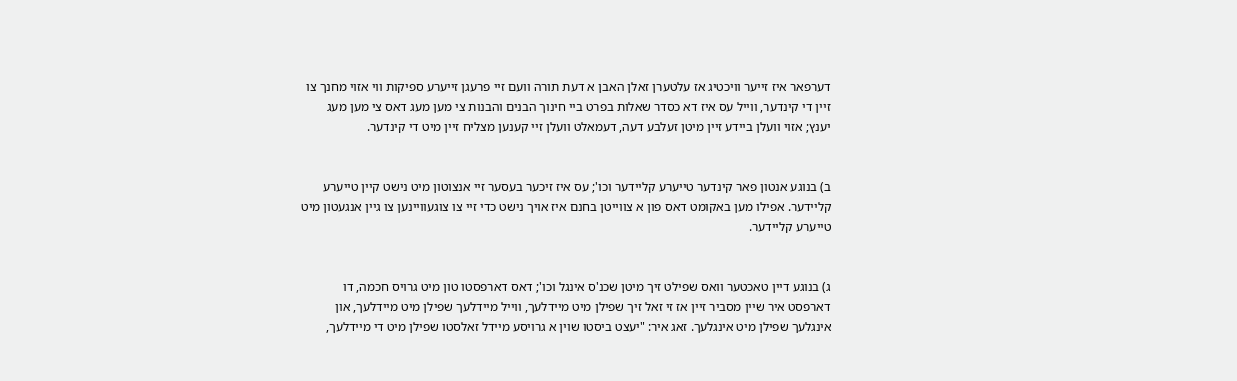דערפאר איז זייער וויכטיג אז עלטערן זאלן האבן א דעת תורה וועם זיי פרעגן זייערע ספיקות ווי אזוי מחנך צו זיין די קינדער, ווייל עס איז דא כסדר שאלות בפרט ביי חינוך הבנים והבנות צי מען מעג דאס צי מען מעג יענץ; אזוי וועלן ביידע זיין מיטן זעלבע דעה, דעמאלט וועלן זיי קענען מצליח זיין מיט די קינדער.


ב) בנוגע אנטון פאר קינדער טייערע קליידער וכו'; עס איז זיכער בעסער זיי אנצוטון מיט נישט קיין טייערע קליידער. אפילו מען באקומט דאס פון א צווייטן בחנם איז אויך נישט כדי זיי צו צוגעוויינען צו גיין אנגעטון מיט טייערע קליידער.


ג) בנוגע דיין טאכטער וואס שפילט זיך מיטן שכנ'ס אינגל וכו'; דאס דארפסטו טון מיט גרויס חכמה, דו דארפסט איר שיין מסביר זיין אז זי זאל זיך שפילן מיט מיידלעך, ווייל מיידלעך שפילן מיט מיידלעך, און אינגלעך שפילן מיט אינגלעך. זאג איר: "יעצט ביסטו שוין א גרויסע מיידל זאלסטו שפילן מיט די מיידלעך,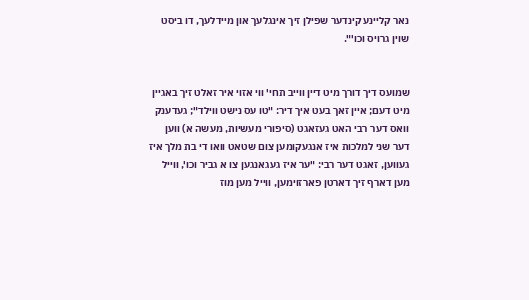נאר קליינע קינדער שפילן זיך אינגלעך און מיידלעך, דו ביסט שוין גרויס וכו'".


שמועס דיך דורך מיט דיין ווייב תחי' ווי אזוי איר זאלט זיך באגיין מיט דעם; איין זאך בעט איך דיר: "טו עס נישט ווילד"; געדענק וואס דער רבי האט געזאגט (סיפורי מעשיות, מעשה א) ווען דער שני למלכות איז אנגעקומען צום שטאט וואו די בת מלך איז געווען, זאגט דער רבי: "ער איז געגאנגען צו א גביר וכו', ווייל מען דארף זיך דארטן פארזוימען, ווייל מען מוז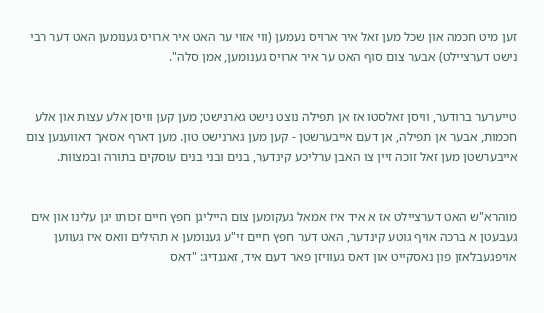זען מיט חכמה און שכל מען זאל איר ארויס נעמען (ווי אזוי ער האט איר ארויס גענומען האט דער רבי נישט דערציילט) אבער צום סוף האט ער איר ארויס גענומען, אמן סלה".


טייערער ברודער, וויסן זאלסטו אז אן תפילה נוצט נישט גארנישט; מען קען וויסן אלע עצות און אלע חכמות, אבער אן תפילה, אן דעם אייבערשטן - קען מען גארנישט טון. מען דארף אסאך דאווענען צום אייבערשטן מען זאל זוכה זיין צו האבן ערליכע קינדער, בנים ובני בנים עוסקים בתורה ובמצוות.


מוהרא"ש האט דערציילט אז א איד איז אמאל געקומען צום הייליגן חפץ חיים זכותו יגן עלינו און אים געבעטן א ברכה אויף גוטע קינדער, האט דער חפץ חיים זי"ע גענומען א תהילים וואס איז געווען אויפגעבלאזן פון נאסקייט און דאס געוויזן פאר דעם איד, זאגנדיג: "דאס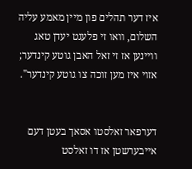איז דער תהלים פון מיין מאמע עליה השלום, וואו זי פלעגט יעדן טאג וויינען אז זי זאל האבן גוטע קינדער; אזוי איז מען זוכה צו גוטע קינדער".


דערפאר זאלסטו אסאך בעטן דעם אייבערשטן אז דו זאלסט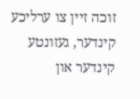זוכה זיין צו ערליכע קינדער, געזונטע קינדער און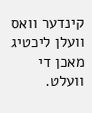קינדער וואס וועלן ליכטיג מאכן די וועלט.